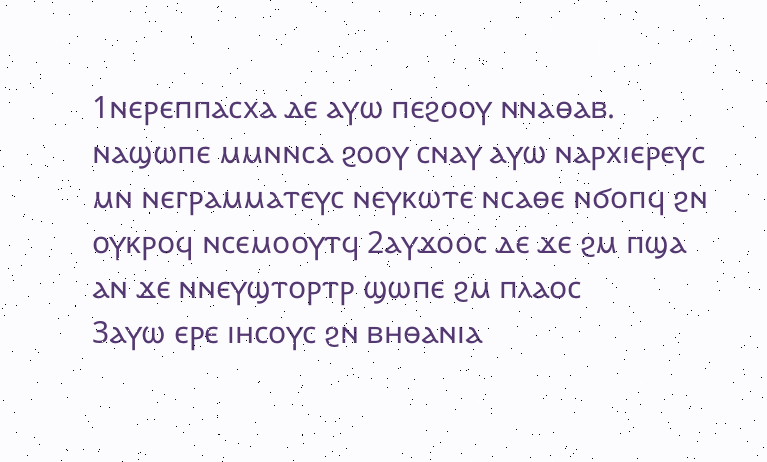1ⲛⲉⲣⲉⲡⲡⲁⲥⲭⲁ ⲇⲉ ⲁⲩⲱ ⲡⲉϩⲟⲟⲩ ⲛⲛⲁⲑⲁⲃ. ⲛⲁϣⲱⲡⲉ ⲙⲙⲛⲛⲥⲁ ϩⲟⲟⲩ ⲥⲛⲁⲩ ⲁⲩⲱ ⲛⲁⲣⲭⲓⲉⲣⲉⲩⲥ ⲙⲛ ⲛⲉⲅⲣⲁⲙⲙⲁⲧⲉⲩⲥ ⲛⲉⲩⲕⲱⲧⲉ ⲛⲥⲁⲑⲉ ⲛϭⲟⲡϥ ϩⲛ ⲟⲩⲕⲣⲟϥ ⲛⲥⲉⲙⲟⲟⲩⲧϥ 2ⲁⲩϫⲟⲟⲥ ⲇⲉ ϫⲉ ϩⲙ ⲡϣⲁ ⲁⲛ ϫⲉ ⲛⲛⲉⲩϣⲧⲟⲣⲧⲣ ϣⲱⲡⲉ ϩⲙ ⲡⲗⲁⲟⲥ
3ⲁⲩⲱ ⲉⲣⲉ ⲓⲏⲥⲟⲩⲥ ϩⲛ ⲃⲏⲑⲁⲛⲓⲁ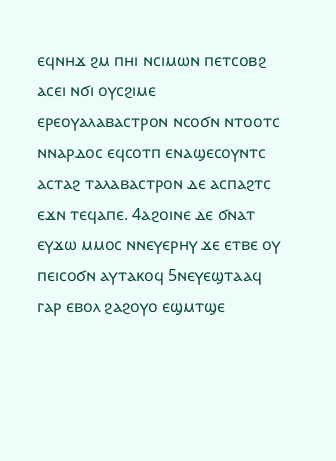ⲉϥⲛⲏϫ ϩⲙ ⲡⲏⲓ ⲛⲥⲓⲙⲱⲛ ⲡⲉⲧⲥⲟⲃϩ ⲁⲥⲉⲓ ⲛϭⲓ ⲟⲩⲥϩⲓⲙⲉ ⲉⲣⲉⲟⲩⲁⲗⲁⲃⲁⲥⲧⲣⲟⲛ ⲛⲥⲟϭⲛ ⲛⲧⲟⲟⲧⲥ ⲛⲛⲁⲣⲇⲟⲥ ⲉϥⲥⲟⲧⲡ ⲉⲛⲁϣⲉⲥⲟⲩⲛⲧⲥ ⲁⲥⲧⲁϩ ⲧⲁⲗⲁⲃⲁⲥⲧⲣⲟⲛ ⲇⲉ ⲁⲥⲡⲁϩⲧⲥ ⲉϫⲛ ⲧⲉϥⲁⲡⲉ. 4ⲁϩⲟⲓⲛⲉ ⲇⲉ ϭⲛⲁⲧ ⲉⲩϫⲱ ⲙⲙⲟⲥ ⲛⲛⲉⲩⲉⲣⲏⲩ ϫⲉ ⲉⲧⲃⲉ ⲟⲩ ⲡⲉⲓⲥⲟϭⲛ ⲁⲩⲧⲁⲕⲟϥ 5ⲛⲉⲩⲉϣⲧⲁⲁϥ ⲅⲁⲣ ⲉⲃⲟⲗ ϩⲁϩⲟⲩⲟ ⲉϣⲙⲧϣⲉ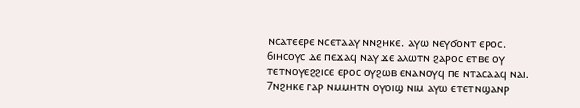ⲛⲥⲁⲧⲉⲉⲣⲉ ⲛⲥⲉⲧⲁⲁⲩ ⲛⲛϩⲏⲕⲉ. ⲁⲩⲱ ⲛⲉⲩϭⲟⲛⲧ ⲉⲣⲟⲥ. 6ⲓⲏⲥⲟⲩⲥ ⲇⲉ ⲡⲉϫⲁϥ ⲛⲁⲩ ϫⲉ ⲁⲗⲱⲧⲛ ϩⲁⲣⲟⲥ ⲉⲧⲃⲉ ⲟⲩ ⲧⲉⲧⲛⲟⲩⲉϩϩⲓⲥⲉ ⲉⲣⲟⲥ ⲟⲩϩⲱⲃ ⲉⲛⲁⲛⲟⲩϥ ⲡⲉ ⲛⲧⲁⲥⲁⲁϥ ⲛⲁⲓ. 7ⲛϩⲏⲕⲉ ⲅⲁⲣ ⲛⲙⲙⲏⲧⲛ ⲟⲩⲟⲓϣ ⲛⲓⲙ ⲁⲩⲱ ⲉⲧⲉⲧⲛϣⲁⲛⲣ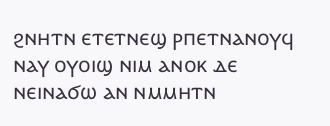ϩⲛⲏⲧⲛ ⲉⲧⲉⲧⲛⲉϣ ⲣⲡⲉⲧⲛⲁⲛⲟⲩϥ ⲛⲁⲩ ⲟⲩⲟⲓϣ ⲛⲓⲙ ⲁⲛⲟⲕ ⲇⲉ ⲛⲉⲓⲛⲁϭⲱ ⲁⲛ ⲛⲙⲙⲏⲧⲛ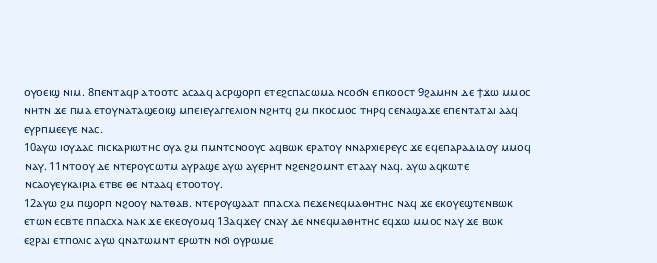ⲟⲩⲟⲉⲓϣ ⲛⲓⲙ. 8ⲡⲉⲛⲧⲁϥⲣ ⲁⲧⲟⲟⲧⲥ ⲁⲥⲁⲁϥ ⲁⲥⲣϣⲟⲣⲡ ⲉⲧⲉϩⲥⲡⲁⲥⲱⲙⲁ ⲛⲥⲟϭⲛ ⲉⲡⲕⲟⲟⲥⲧ 9ϩⲁⲙⲏⲛ ⲇⲉ ϯϫⲱ ⲙⲙⲟⲥ ⲛⲏⲧⲛ ϫⲉ ⲡⲙⲁ ⲉⲧⲟⲩⲛⲁⲧⲁϣⲉⲟⲓϣ ⲙⲡⲉⲓⲉⲩⲁⲅⲅⲉⲗⲓⲟⲛ ⲛϩⲏⲧϥ ϩⲙ ⲡⲕⲟⲥⲙⲟⲥ ⲧⲏⲣϥ ⲥⲉⲛⲁϣⲁϫⲉ ⲉⲡⲉⲛⲧⲁⲧⲁⲓ ⲁⲁϥ ⲉⲩⲣⲡⲙⲉⲉⲩⲉ ⲛⲁⲥ.
10ⲁⲩⲱ ⲓⲟⲩⲇⲁⲥ ⲡⲓⲥⲕⲁⲣⲓⲱⲧⲏⲥ ⲟⲩⲁ ϩⲙ ⲡⲙⲛⲧⲥⲛⲟⲟⲩⲥ ⲁϥⲃⲱⲕ ⲉⲣⲁⲧⲟⲩ ⲛⲛⲁⲣⲭⲓⲉⲣⲉⲩⲥ ϫⲉ ⲉϥⲉⲡⲁⲣⲁⲇⲓⲇⲟⲩ ⲙⲙⲟϥ ⲛⲁⲩ. 11ⲛⲧⲟⲟⲩ ⲇⲉ ⲛⲧⲉⲣⲟⲩⲥⲱⲧⲙ ⲁⲩⲣⲁϣⲉ ⲁⲩⲱ ⲁⲩⲉⲣⲏⲧ ⲛϩⲉⲛϩⲟⲙⲛⲧ ⲉⲧⲁⲁⲩ ⲛⲁϥ. ⲁⲩⲱ ⲁϥⲕⲱⲧⲉ ⲛⲥⲁⲟⲩⲉⲩⲕⲁⲓⲣⲓⲁ ⲉⲧⲃⲉ ⲑⲉ ⲛⲧⲁⲁϥ ⲉⲧⲟⲟⲧⲟⲩ.
12ⲁⲩⲱ ϩⲙ ⲡϣⲟⲣⲡ ⲛϩⲟⲟⲩ ⲛⲁⲧⲑⲁⲃ. ⲛⲧⲉⲣⲟⲩϣⲁⲁⲧ ⲡⲡⲁⲥⲭⲁ ⲡⲉϫⲉⲛⲉϥⲙⲁⲑⲏⲧⲏⲥ ⲛⲁϥ ϫⲉ ⲉⲕⲟⲩⲉϣⲧⲉⲛⲃⲱⲕ ⲉⲧⲱⲛ ⲉⲥⲃⲧⲉ ⲡⲡⲁⲥⲭⲁ ⲛⲁⲕ ϫⲉ ⲉⲕⲉⲟⲩⲟⲙϥ 13ⲁϥϫⲉⲩ ⲥⲛⲁⲩ ⲇⲉ ⲛⲛⲉϥⲙⲁⲑⲏⲧⲏⲥ ⲉϥϫⲱ ⲙⲙⲟⲥ ⲛⲁⲩ ϫⲉ ⲃⲱⲕ ⲉϩⲣⲁⲓ ⲉⲧⲡⲟⲗⲓⲥ ⲁⲩⲱ ϥⲛⲁⲧⲱⲙⲛⲧ ⲉⲣⲱⲧⲛ ⲛϭⲓ ⲟⲩⲣⲱⲙⲉ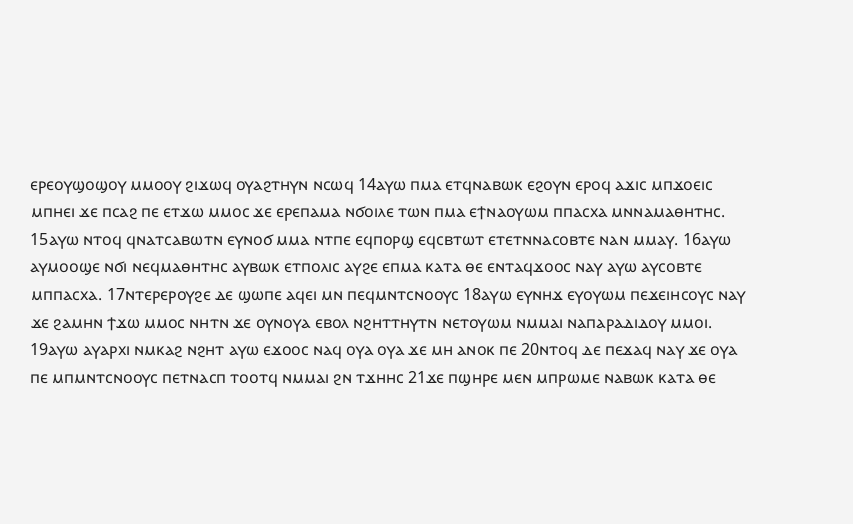ⲉⲣⲉⲟⲩϣⲟϣⲟⲩ ⲙⲙⲟⲟⲩ ϩⲓϫⲱϥ ⲟⲩⲁϩⲧⲏⲩⲛ ⲛⲥⲱϥ 14ⲁⲩⲱ ⲡⲙⲁ ⲉⲧϥⲛⲁⲃⲱⲕ ⲉϩⲟⲩⲛ ⲉⲣⲟϥ ⲁϫⲓⲥ ⲙⲡϫⲟⲉⲓⲥ ⲙⲡⲏⲉⲓ ϫⲉ ⲡⲥⲁϩ ⲡⲉ ⲉⲧϫⲱ ⲙⲙⲟⲥ ϫⲉ ⲉⲣⲉⲡⲁⲙⲁ ⲛϭⲟⲓⲗⲉ ⲧⲱⲛ ⲡⲙⲁ ⲉϯⲛⲁⲟⲩⲱⲙ ⲡⲡⲁⲥⲭⲁ ⲙⲛⲛⲁⲙⲁⲑⲏⲧⲏⲥ. 15ⲁⲩⲱ ⲛⲧⲟϥ ϥⲛⲁⲧⲥⲁⲃⲱⲧⲛ ⲉⲩⲛⲟϭ ⲙⲙⲁ ⲛⲧⲡⲉ ⲉϥⲡⲟⲣϣ ⲉϥⲥⲃⲧⲱⲧ ⲉⲧⲉⲧⲛⲛⲁⲥⲟⲃⲧⲉ ⲛⲁⲛ ⲙⲙⲁⲩ. 16ⲁⲩⲱ ⲁⲩⲙⲟⲟϣⲉ ⲛϭⲓ ⲛⲉϥⲙⲁⲑⲏⲧⲏⲥ ⲁⲩⲃⲱⲕ ⲉⲧⲡⲟⲗⲓⲥ ⲁⲩϩⲉ ⲉⲡⲙⲁ ⲕⲁⲧⲁ ⲑⲉ ⲉⲛⲧⲁϥϫⲟⲟⲥ ⲛⲁⲩ ⲁⲩⲱ ⲁⲩⲥⲟⲃⲧⲉ ⲙⲡⲡⲁⲥⲭⲁ. 17ⲛⲧⲉⲣⲉⲣⲟⲩϩⲉ ⲇⲉ ϣⲱⲡⲉ ⲁϥⲉⲓ ⲙⲛ ⲡⲉϥⲙⲛⲧⲥⲛⲟⲟⲩⲥ 18ⲁⲩⲱ ⲉⲩⲛⲏϫ ⲉⲩⲟⲩⲱⲙ ⲡⲉϫⲉⲓⲏⲥⲟⲩⲥ ⲛⲁⲩ ϫⲉ ϩⲁⲙⲏⲛ ϯϫⲱ ⲙⲙⲟⲥ ⲛⲏⲧⲛ ϫⲉ ⲟⲩⲛⲟⲩⲁ ⲉⲃⲟⲗ ⲛϩⲏⲧⲧⲏⲩⲧⲛ ⲛⲉⲧⲟⲩⲱⲙ ⲛⲙⲙⲁⲓ ⲛⲁⲡⲁⲣⲁⲇⲓⲇⲟⲩ ⲙⲙⲟⲓ. 19ⲁⲩⲱ ⲁⲩⲁⲣⲭⲓ ⲛⲙⲕⲁϩ ⲛϩⲏⲧ ⲁⲩⲱ ⲉϫⲟⲟⲥ ⲛⲁϥ ⲟⲩⲁ ⲟⲩⲁ ϫⲉ ⲙⲏ ⲁⲛⲟⲕ ⲡⲉ 20ⲛⲧⲟϥ ⲇⲉ ⲡⲉϫⲁϥ ⲛⲁⲩ ϫⲉ ⲟⲩⲁ ⲡⲉ ⲙⲡⲙⲛⲧⲥⲛⲟⲟⲩⲥ ⲡⲉⲧⲛⲁⲥⲡ ⲧⲟⲟⲧϥ ⲛⲙⲙⲁⲓ ϩⲛ ⲧϫⲏⲏⲥ 21ϫⲉ ⲡϣⲏⲣⲉ ⲙⲉⲛ ⲙⲡⲣⲱⲙⲉ ⲛⲁⲃⲱⲕ ⲕⲁⲧⲁ ⲑⲉ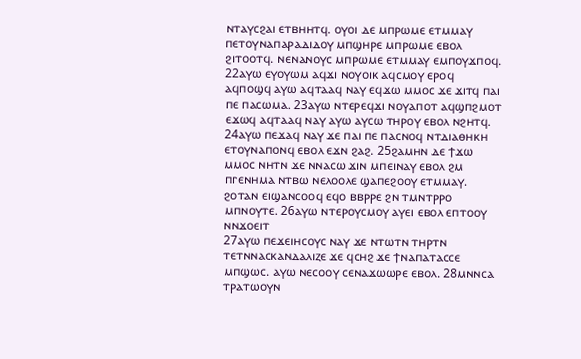ⲛⲧⲁⲩⲥϩⲁⲓ ⲉⲧⲃⲏⲏⲧϥ. ⲟⲩⲟⲓ ⲇⲉ ⲙⲡⲣⲱⲙⲉ ⲉⲧⲙⲙⲁⲩ ⲡⲉⲧⲟⲩⲛⲁⲡⲁⲣⲁⲇⲓⲇⲟⲩ ⲙⲡϣⲏⲣⲉ ⲙⲡⲣⲱⲙⲉ ⲉⲃⲟⲗ ϩⲓⲧⲟⲟⲧϥ. ⲛⲉⲛⲁⲛⲟⲩⲥ ⲙⲡⲣⲱⲙⲉ ⲉⲧⲙⲙⲁⲩ ⲉⲙⲡⲟⲩϫⲡⲟϥ.
22ⲁⲩⲱ ⲉⲩⲟⲩⲱⲙ ⲁϥϫⲓ ⲛⲟⲩⲟⲓⲕ ⲁϥⲥⲙⲟⲩ ⲉⲣⲟϥ ⲁϥⲡⲟϣϥ ⲁⲩⲱ ⲁϥⲧⲁⲁϥ ⲛⲁⲩ ⲉϥϫⲱ ⲙⲙⲟⲥ ϫⲉ ϫⲓⲧϥ ⲡⲁⲓ ⲡⲉ ⲡⲁⲥⲱⲙⲁ. 23ⲁⲩⲱ ⲛⲧⲉⲣⲉϥϫⲓ ⲛⲟⲩⲁⲡⲟⲧ ⲁϥϣⲡϩⲙⲟⲧ ⲉϫⲱϥ ⲁϥⲧⲁⲁϥ ⲛⲁⲩ ⲁⲩⲱ ⲁⲩⲥⲱ ⲧⲏⲣⲟⲩ ⲉⲃⲟⲗ ⲛϩⲏⲧϥ. 24ⲁⲩⲱ ⲡⲉϫⲁϥ ⲛⲁⲩ ϫⲉ ⲡⲁⲓ ⲡⲉ ⲡⲁⲥⲛⲟϥ ⲛⲧⲇⲓⲁⲑⲏⲕⲏ ⲉⲧⲟⲩⲛⲁⲡⲟⲛϥ ⲉⲃⲟⲗ ⲉϫⲛ ϩⲁϩ. 25ϩⲁⲙⲏⲛ ⲇⲉ ϯϫⲱ ⲙⲙⲟⲥ ⲛⲏⲧⲛ ϫⲉ ⲛⲛⲁⲥⲱ ϫⲓⲛ ⲙⲡⲉⲓⲛⲁⲩ ⲉⲃⲟⲗ ϩⲙ ⲡⲅⲉⲛⲏⲙⲁ ⲛⲧⲃⲱ ⲛⲉⲗⲟⲟⲗⲉ ϣⲁⲡⲉϩⲟⲟⲩ ⲉⲧⲙⲙⲁⲩ. ϩⲟⲧⲁⲛ ⲉⲓϣⲁⲛⲥⲟⲟϥ ⲉϥⲟ ⲃⲃⲣⲣⲉ ϩⲛ ⲧⲙⲛⲧⲣⲣⲟ ⲙⲡⲛⲟⲩⲧⲉ. 26ⲁⲩⲱ ⲛⲧⲉⲣⲟⲩⲥⲙⲟⲩ ⲁⲩⲉⲓ ⲉⲃⲟⲗ ⲉⲡⲧⲟⲟⲩ ⲛⲛϫⲟⲉⲓⲧ
27ⲁⲩⲱ ⲡⲉϫⲉⲓⲏⲥⲟⲩⲥ ⲛⲁⲩ ϫⲉ ⲛⲧⲱⲧⲛ ⲧⲏⲣⲧⲛ ⲧⲉⲧⲛⲛⲁⲥⲕⲁⲛⲇⲁⲗⲓⲍⲉ ϫⲉ ϥⲥⲏϩ ϫⲉ ϯⲛⲁⲡⲁⲧⲁⲥⲥⲉ ⲙⲡϣⲱⲥ. ⲁⲩⲱ ⲛⲉⲥⲟⲟⲩ ⲥⲉⲛⲁϫⲱⲱⲣⲉ ⲉⲃⲟⲗ. 28ⲙⲛⲛⲥⲁ ⲧⲣⲁⲧⲱⲟⲩⲛ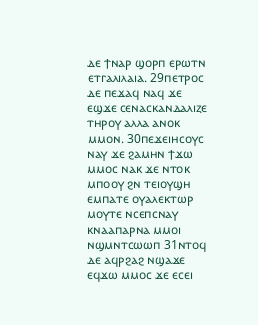ⲇⲉ ϯⲛⲁⲣ ϣⲟⲣⲡ ⲉⲣⲱⲧⲛ ⲉⲧⲅⲁⲗⲓⲗⲁⲓⲁ. 29ⲡⲉⲧⲣⲟⲥ ⲇⲉ ⲡⲉϫⲁϥ ⲛⲁϥ ϫⲉ ⲉϣϫⲉ ⲥⲉⲛⲁⲥⲕⲁⲛⲇⲁⲗⲓⲍⲉ ⲧⲏⲣⲟⲩ ⲁⲗⲗⲁ ⲁⲛⲟⲕ ⲙⲙⲟⲛ. 30ⲡⲉϫⲉⲓⲏⲥⲟⲩⲥ ⲛⲁⲩ ϫⲉ ϩⲁⲙⲏⲛ ϯϫⲱ ⲙⲙⲟⲥ ⲛⲁⲕ ϫⲉ ⲛⲧⲟⲕ ⲙⲡⲟⲟⲩ ϩⲛ ⲧⲉⲓⲟⲩϣⲏ ⲉⲙⲡⲁⲧⲉ ⲟⲩⲁⲗⲉⲕⲧⲱⲣ ⲙⲟⲩⲧⲉ ⲛⲥⲉⲡⲥⲛⲁⲩ ⲕⲛⲁⲁⲡⲁⲣⲛⲁ ⲙⲙⲟⲓ ⲛϣⲙⲛⲧⲥⲱⲱⲡ 31ⲛⲧⲟϥ ⲇⲉ ⲁϥⲣϩⲁϩ ⲛϣⲁϫⲉ ⲉϥϫⲱ ⲙⲙⲟⲥ ϫⲉ ⲉⲥⲉⲓ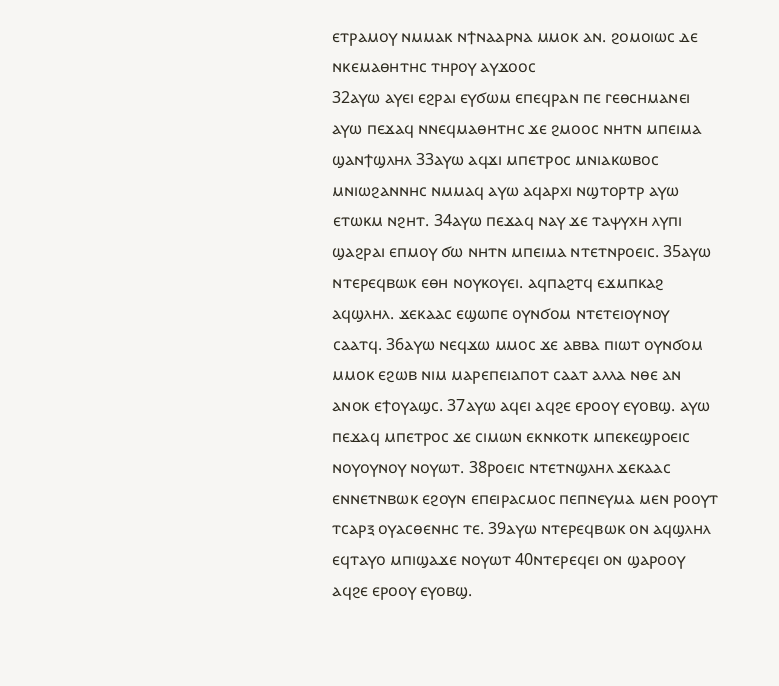ⲉⲧⲣⲁⲙⲟⲩ ⲛⲙⲙⲁⲕ ⲛϯⲛⲁⲁⲣⲛⲁ ⲙⲙⲟⲕ ⲁⲛ. ϩⲟⲙⲟⲓⲱⲥ ⲇⲉ ⲛⲕⲉⲙⲁⲑⲏⲧⲏⲥ ⲧⲏⲣⲟⲩ ⲁⲩϫⲟⲟⲥ
32ⲁⲩⲱ ⲁⲩⲉⲓ ⲉϩⲣⲁⲓ ⲉⲩϭⲱⲙ ⲉⲡⲉϥⲣⲁⲛ ⲡⲉ ⲅⲉⲑⲥⲏⲙⲁⲛⲉⲓ ⲁⲩⲱ ⲡⲉϫⲁϥ ⲛⲛⲉϥⲙⲁⲑⲏⲧⲏⲥ ϫⲉ ϩⲙⲟⲟⲥ ⲛⲏⲧⲛ ⲙⲡⲉⲓⲙⲁ ϣⲁⲛϯϣⲗⲏⲗ 33ⲁⲩⲱ ⲁϥϫⲓ ⲙⲡⲉⲧⲣⲟⲥ ⲙⲛⲓⲁⲕⲱⲃⲟⲥ ⲙⲛⲓⲱϩⲁⲛⲛⲏⲥ ⲛⲙⲙⲁϥ ⲁⲩⲱ ⲁϥⲁⲣⲭⲓ ⲛϣⲧⲟⲣⲧⲣ ⲁⲩⲱ ⲉⲧⲱⲕⲙ ⲛϩⲏⲧ. 34ⲁⲩⲱ ⲡⲉϫⲁϥ ⲛⲁⲩ ϫⲉ ⲧⲁⲯⲩⲭⲏ ⲗⲩⲡⲓ ϣⲁϩⲣⲁⲓ ⲉⲡⲙⲟⲩ ϭⲱ ⲛⲏⲧⲛ ⲙⲡⲉⲓⲙⲁ ⲛⲧⲉⲧⲛⲣⲟⲉⲓⲥ. 35ⲁⲩⲱ ⲛⲧⲉⲣⲉϥⲃⲱⲕ ⲉⲑⲏ ⲛⲟⲩⲕⲟⲩⲉⲓ. ⲁϥⲡⲁϩⲧϥ ⲉϫⲙⲡⲕⲁϩ ⲁϥϣⲗⲏⲗ. ϫⲉⲕⲁⲁⲥ ⲉϣⲱⲡⲉ ⲟⲩⲛϭⲟⲙ ⲛⲧⲉⲧⲉⲓⲟⲩⲛⲟⲩ ⲥⲁⲁⲧϥ. 36ⲁⲩⲱ ⲛⲉϥϫⲱ ⲙⲙⲟⲥ ϫⲉ ⲁⲃⲃⲁ ⲡⲓⲱⲧ ⲟⲩⲛϭⲟⲙ ⲙⲙⲟⲕ ⲉϩⲱⲃ ⲛⲓⲙ ⲙⲁⲣⲉⲡⲉⲓⲁⲡⲟⲧ ⲥⲁⲁⲧ ⲁⲗⲗⲁ ⲛⲑⲉ ⲁⲛ ⲁⲛⲟⲕ ⲉϯⲟⲩⲁϣⲥ. 37ⲁⲩⲱ ⲁϥⲉⲓ ⲁϥϩⲉ ⲉⲣⲟⲟⲩ ⲉⲩⲟⲃϣ. ⲁⲩⲱ ⲡⲉϫⲁϥ ⲙⲡⲉⲧⲣⲟⲥ ϫⲉ ⲥⲓⲙⲱⲛ ⲉⲕⲛⲕⲟⲧⲕ ⲙⲡⲉⲕⲉϣⲣⲟⲉⲓⲥ ⲛⲟⲩⲟⲩⲛⲟⲩ ⲛⲟⲩⲱⲧ. 38ⲣⲟⲉⲓⲥ ⲛⲧⲉⲧⲛϣⲗⲏⲗ ϫⲉⲕⲁⲁⲥ ⲉⲛⲛⲉⲧⲛⲃⲱⲕ ⲉϩⲟⲩⲛ ⲉⲡⲉⲓⲣⲁⲥⲙⲟⲥ ⲡⲉⲡⲛⲉⲩⲙⲁ ⲙⲉⲛ ⲣⲟⲟⲩⲧ ⲧⲥⲁⲣⲝ ⲟⲩⲁⲥⲑⲉⲛⲏⲥ ⲧⲉ. 39ⲁⲩⲱ ⲛⲧⲉⲣⲉϥⲃⲱⲕ ⲟⲛ ⲁϥϣⲗⲏⲗ ⲉϥⲧⲁⲩⲟ ⲙⲡⲓϣⲁϫⲉ ⲛⲟⲩⲱⲧ 40ⲛⲧⲉⲣⲉϥⲉⲓ ⲟⲛ ϣⲁⲣⲟⲟⲩ ⲁϥϩⲉ ⲉⲣⲟⲟⲩ ⲉⲩⲟⲃϣ.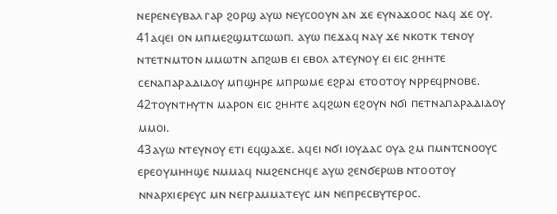ⲛⲉⲣⲉⲛⲉⲩⲃⲁⲗ ⲅⲁⲣ ϩⲟⲣϣ ⲁⲩⲱ ⲛⲉⲩⲥⲟⲟⲩⲛ ⲁⲛ ϫⲉ ⲉⲩⲛⲁϫⲟⲟⲥ ⲛⲁϥ ϫⲉ ⲟⲩ. 41ⲁϥⲉⲓ ⲟⲛ ⲙⲡⲙⲉϩϣⲙⲧⲥⲱⲱⲡ. ⲁⲩⲱ ⲡⲉϫⲁϥ ⲛⲁⲩ ϫⲉ ⲛⲕⲟⲧⲕ ⲧⲉⲛⲟⲩ ⲛⲧⲉⲧⲛⲙⲧⲟⲛ ⲙⲙⲱⲧⲛ ⲁⲡϩⲱⲃ ⲉⲓ ⲉⲃⲟⲗ ⲁⲧⲉⲩⲛⲟⲩ ⲉⲓ ⲉⲓⲥ ϩⲏⲏⲧⲉ ⲥⲉⲛⲁⲡⲁⲣⲁⲇⲓⲇⲟⲩ ⲙⲡϣⲏⲣⲉ ⲙⲡⲣⲱⲙⲉ ⲉϩⲣⲁⲓ ⲉⲧⲟⲟⲧⲟⲩ ⲛⲣⲣⲉϥⲣⲛⲟⲃⲉ. 42ⲧⲟⲩⲛⲧⲏⲩⲧⲛ ⲙⲁⲣⲟⲛ ⲉⲓⲥ ϩⲏⲏⲧⲉ ⲁϥϩⲱⲛ ⲉϩⲟⲩⲛ ⲛϭⲓ ⲡⲉⲧⲛⲁⲡⲁⲣⲁⲇⲓⲇⲟⲩ ⲙⲙⲟⲓ.
43ⲁⲩⲱ ⲛⲧⲉⲩⲛⲟⲩ ⲉⲧⲓ ⲉϥϣⲁϫⲉ. ⲁϥⲉⲓ ⲛϭⲓ ⲓⲟⲩⲇⲁⲥ ⲟⲩⲁ ϩⲙ ⲡⲙⲛⲧⲥⲛⲟⲟⲩⲥ ⲉⲣⲉⲟⲩⲙⲏⲏϣⲉ ⲛⲙⲙⲁϥ ⲛⲙϩⲉⲛⲥⲏϥⲉ ⲁⲩⲱ ϩⲉⲛϭⲉⲣⲱⲃ ⲛⲧⲟⲟⲧⲟⲩ ⲛⲛⲁⲣⲭⲓⲉⲣⲉⲩⲥ ⲙⲛ ⲛⲉⲅⲣⲁⲙⲙⲁⲧⲉⲩⲥ ⲙⲛ ⲛⲉⲡⲣⲉⲥⲃⲩⲧⲉⲣⲟⲥ.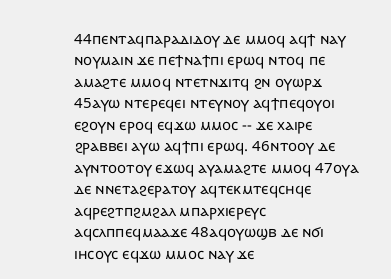44ⲡⲉⲛⲧⲁϥⲡⲁⲣⲁⲇⲓⲇⲟⲩ ⲇⲉ ⲙⲙⲟϥ ⲁϥϯ ⲛⲁⲩ ⲛⲟⲩⲙⲁⲓⲛ ϫⲉ ⲡⲉϯⲛⲁϯⲡⲓ ⲉⲣⲱϥ ⲛⲧⲟϥ ⲡⲉ ⲁⲙⲁϩⲧⲉ ⲙⲙⲟϥ ⲛⲧⲉⲧⲛϫⲓⲧϥ ϩⲛ ⲟⲩⲱⲣϫ 45ⲁⲩⲱ ⲛⲧⲉⲣⲉϥⲉⲓ ⲛⲧⲉⲩⲛⲟⲩ ⲁϥϯⲡⲉϥⲟⲩⲟⲓ ⲉϩⲟⲩⲛ ⲉⲣⲟϥ ⲉϥϫⲱ ⲙⲙⲟⲥ -- ϫⲉ ⲭⲁⲓⲣⲉ ϩⲣⲁⲃⲃⲉⲓ ⲁⲩⲱ ⲁϥϯⲡⲓ ⲉⲣⲱϥ. 46ⲛⲧⲟⲟⲩ ⲇⲉ ⲁⲩⲛⲧⲟⲟⲧⲟⲩ ⲉϫⲱϥ ⲁⲩⲁⲙⲁϩⲧⲉ ⲙⲙⲟϥ 47ⲟⲩⲁ ⲇⲉ ⲛⲛⲉⲧⲁϩⲉⲣⲁⲧⲟⲩ ⲁϥⲧⲉⲕⲙⲧⲉϥⲥⲏϥⲉ ⲁϥⲣⲉϩⲧⲡϩⲙϩⲁⲗ ⲙⲡⲁⲣⲭⲓⲉⲣⲉⲩⲥ ⲁϥⲥⲗⲡⲡⲉϥⲙⲁⲁϫⲉ 48ⲁϥⲟⲩⲱϣⲃ ⲇⲉ ⲛϭⲓ ⲓⲏⲥⲟⲩⲥ ⲉϥϫⲱ ⲙⲙⲟⲥ ⲛⲁⲩ ϫⲉ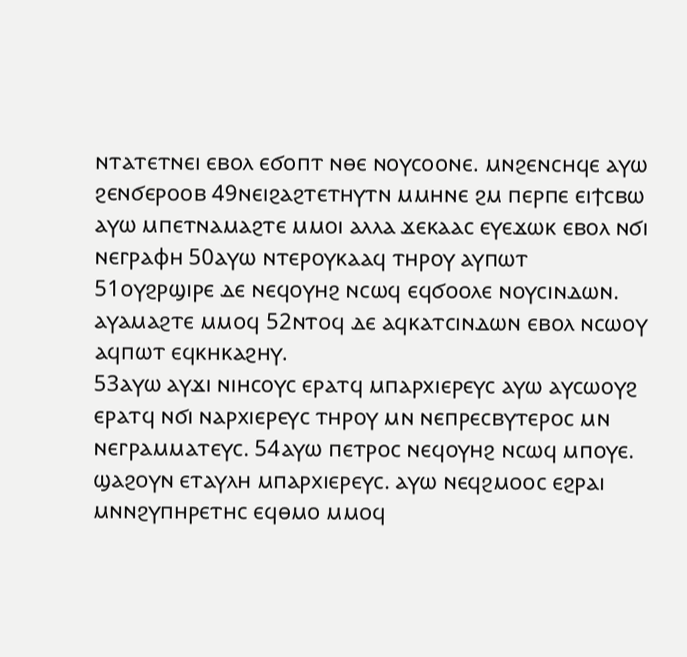ⲛⲧⲁⲧⲉⲧⲛⲉⲓ ⲉⲃⲟⲗ ⲉϭⲟⲡⲧ ⲛⲑⲉ ⲛⲟⲩⲥⲟⲟⲛⲉ. ⲙⲛϩⲉⲛⲥⲏϥⲉ ⲁⲩⲱ ϩⲉⲛϭⲉⲣⲟⲟⲃ 49ⲛⲉⲓϩⲁϩⲧⲉⲧⲏⲩⲧⲛ ⲙⲙⲏⲛⲉ ϩⲙ ⲡⲉⲣⲡⲉ ⲉⲓϯⲥⲃⲱ ⲁⲩⲱ ⲙⲡⲉⲧⲛⲁⲙⲁϩⲧⲉ ⲙⲙⲟⲓ ⲁⲗⲗⲁ ϫⲉⲕⲁⲁⲥ ⲉⲩⲉϫⲱⲕ ⲉⲃⲟⲗ ⲛϭⲓ ⲛⲉⲅⲣⲁⲫⲏ 50ⲁⲩⲱ ⲛⲧⲉⲣⲟⲩⲕⲁⲁϥ ⲧⲏⲣⲟⲩ ⲁⲩⲡⲱⲧ
51ⲟⲩϩⲣϣⲓⲣⲉ ⲇⲉ ⲛⲉϥⲟⲩⲏϩ ⲛⲥⲱϥ ⲉϥϭⲟⲟⲗⲉ ⲛⲟⲩⲥⲓⲛⲇⲱⲛ. ⲁⲩⲁⲙⲁϩⲧⲉ ⲙⲙⲟϥ 52ⲛⲧⲟϥ ⲇⲉ ⲁϥⲕⲁⲧⲥⲓⲛⲇⲱⲛ ⲉⲃⲟⲗ ⲛⲥⲱⲟⲩ ⲁϥⲡⲱⲧ ⲉϥⲕⲏⲕⲁϩⲏⲩ.
53ⲁⲩⲱ ⲁⲩϫⲓ ⲛⲓⲏⲥⲟⲩⲥ ⲉⲣⲁⲧϥ ⲙⲡⲁⲣⲭⲓⲉⲣⲉⲩⲥ ⲁⲩⲱ ⲁⲩⲥⲱⲟⲩϩ ⲉⲣⲁⲧϥ ⲛϭⲓ ⲛⲁⲣⲭⲓⲉⲣⲉⲩⲥ ⲧⲏⲣⲟⲩ ⲙⲛ ⲛⲉⲡⲣⲉⲥⲃⲩⲧⲉⲣⲟⲥ ⲙⲛ ⲛⲉⲅⲣⲁⲙⲙⲁⲧⲉⲩⲥ. 54ⲁⲩⲱ ⲡⲉⲧⲣⲟⲥ ⲛⲉϥⲟⲩⲏϩ ⲛⲥⲱϥ ⲙⲡⲟⲩⲉ. ϣⲁϩⲟⲩⲛ ⲉⲧⲁⲩⲗⲏ ⲙⲡⲁⲣⲭⲓⲉⲣⲉⲩⲥ. ⲁⲩⲱ ⲛⲉϥϩⲙⲟⲟⲥ ⲉϩⲣⲁⲓ ⲙⲛⲛϩⲩⲡⲏⲣⲉⲧⲏⲥ ⲉϥⲑⲙⲟ ⲙⲙⲟϥ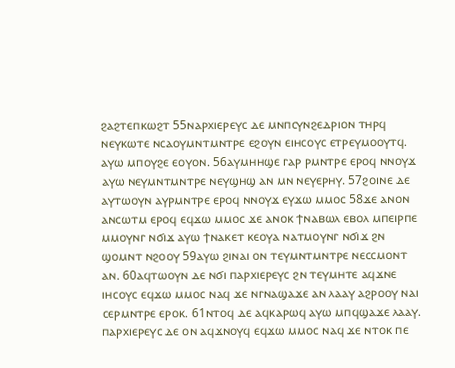ϩⲁϩⲧⲉⲡⲕⲱϩⲧ 55ⲛⲁⲣⲭⲓⲉⲣⲉⲩⲥ ⲇⲉ ⲙⲛⲡⲥⲩⲛϩⲉⲇⲣⲓⲟⲛ ⲧⲏⲣϥ ⲛⲉⲩⲕⲱⲧⲉ ⲛⲥⲁⲟⲩⲙⲛⲧⲙⲛⲧⲣⲉ ⲉϩⲟⲩⲛ ⲉⲓⲏⲥⲟⲩⲥ ⲉⲧⲣⲉⲩⲙⲟⲟⲩⲧϥ. ⲁⲩⲱ ⲙⲡⲟⲩϩⲉ ⲉⲟⲩⲟⲛ. 56ⲁⲩⲙⲏⲏϣⲉ ⲅⲁⲣ ⲣⲙⲛⲧⲣⲉ ⲉⲣⲟϥ ⲛⲛⲟⲩϫ ⲁⲩⲱ ⲛⲉⲩⲙⲛⲧⲙⲛⲧⲣⲉ ⲛⲉⲩϣⲏϣ ⲁⲛ ⲙⲛ ⲛⲉⲩⲉⲣⲏⲩ. 57ϩⲟⲓⲛⲉ ⲇⲉ ⲁⲩⲧⲱⲟⲩⲛ ⲁⲩⲣⲙⲛⲧⲣⲉ ⲉⲣⲟϥ ⲛⲛⲟⲩϫ ⲉⲩϫⲱ ⲙⲙⲟⲥ 58ϫⲉ ⲁⲛⲟⲛ ⲁⲛⲥⲱⲧⲙ ⲉⲣⲟϥ ⲉϥϫⲱ ⲙⲙⲟⲥ ϫⲉ ⲁⲛⲟⲕ ϯⲛⲁⲃⲱⲗ ⲉⲃⲟⲗ ⲙⲡⲉⲓⲣⲡⲉ ⲙⲙⲟⲩⲛⲅ ⲛϭⲓϫ ⲁⲩⲱ ϯⲛⲁⲕⲉⲧ ⲕⲉⲟⲩⲁ ⲛⲁⲧⲙⲟⲩⲛⲅ ⲛϭⲓϫ ϩⲛ ϣⲟⲙⲛⲧ ⲛϩⲟⲟⲩ 59ⲁⲩⲱ ϩⲓⲛⲁⲓ ⲟⲛ ⲧⲉⲩⲙⲛⲧⲙⲛⲧⲣⲉ ⲛⲉⲥⲥⲙⲟⲛⲧ ⲁⲛ. 60ⲁϥⲧⲱⲟⲩⲛ ⲇⲉ ⲛϭⲓ ⲡⲁⲣⲭⲓⲉⲣⲉⲩⲥ ϩⲛ ⲧⲉⲩⲙⲏⲧⲉ ⲁϥϫⲛⲉ ⲓⲏⲥⲟⲩⲥ ⲉϥϫⲱ ⲙⲙⲟⲥ ⲛⲁϥ ϫⲉ ⲛⲅⲛⲁϣⲁϫⲉ ⲁⲛ ⲗⲁⲁⲩ ⲁϩⲣⲟⲟⲩ ⲛⲁⲓ ⲥⲉⲣⲙⲛⲧⲣⲉ ⲉⲣⲟⲕ. 61ⲛⲧⲟϥ ⲇⲉ ⲁϥⲕⲁⲣⲱϥ ⲁⲩⲱ ⲙⲡϥϣⲁϫⲉ ⲗⲁⲁⲩ. ⲡⲁⲣⲭⲓⲉⲣⲉⲩⲥ ⲇⲉ ⲟⲛ ⲁϥϫⲛⲟⲩϥ ⲉϥϫⲱ ⲙⲙⲟⲥ ⲛⲁϥ ϫⲉ ⲛⲧⲟⲕ ⲡⲉ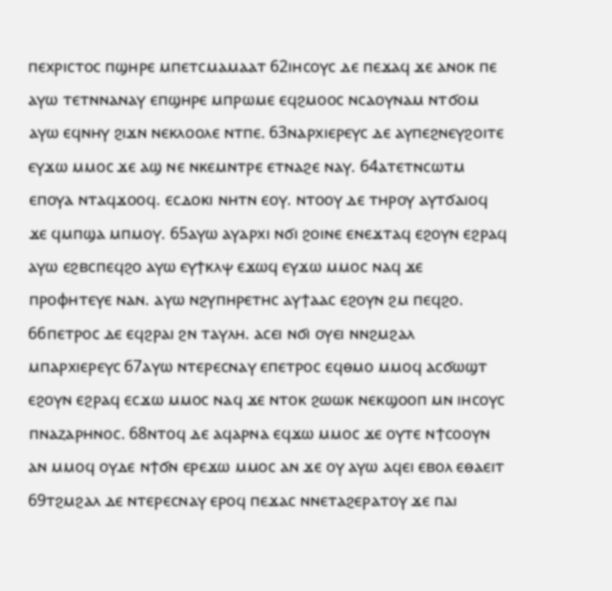ⲡⲉⲭⲣⲓⲥⲧⲟⲥ ⲡϣⲏⲣⲉ ⲙⲡⲉⲧⲥⲙⲁⲙⲁⲁⲧ 62ⲓⲏⲥⲟⲩⲥ ⲇⲉ ⲡⲉϫⲁϥ ϫⲉ ⲁⲛⲟⲕ ⲡⲉ ⲁⲩⲱ ⲧⲉⲧⲛⲛⲁⲛⲁⲩ ⲉⲡϣⲏⲣⲉ ⲙⲡⲣⲱⲙⲉ ⲉϥϩⲙⲟⲟⲥ ⲛⲥⲁⲟⲩⲛⲁⲙ ⲛⲧϭⲟⲙ ⲁⲩⲱ ⲉϥⲛⲏⲩ ϩⲓϫⲛ ⲛⲉⲕⲗⲟⲟⲗⲉ ⲛⲧⲡⲉ. 63ⲛⲁⲣⲭⲓⲉⲣⲉⲩⲥ ⲇⲉ ⲁⲩⲡⲉϩⲛⲉⲩϩⲟⲓⲧⲉ ⲉⲩϫⲱ ⲙⲙⲟⲥ ϫⲉ ⲁϣ ⲛⲉ ⲛⲕⲉⲙⲛⲧⲣⲉ ⲉⲧⲛⲁϩⲉ ⲛⲁⲩ. 64ⲁⲧⲉⲧⲛⲥⲱⲧⲙ ⲉⲡⲟⲩⲁ ⲛⲧⲁϥϫⲟⲟϥ. ⲉⲥⲇⲟⲕⲓ ⲛⲏⲧⲛ ⲉⲟⲩ. ⲛⲧⲟⲟⲩ ⲇⲉ ⲧⲏⲣⲟⲩ ⲁⲩⲧϭⲁⲓⲟϥ ϫⲉ ϥⲙⲡϣⲁ ⲙⲡⲙⲟⲩ. 65ⲁⲩⲱ ⲁⲩⲁⲣⲭⲓ ⲛϭⲓ ϩⲟⲓⲛⲉ ⲉⲛⲉϫⲧⲁϥ ⲉϩⲟⲩⲛ ⲉϩⲣⲁϥ ⲁⲩⲱ ⲉϩⲃⲥⲡⲉϥϩⲟ ⲁⲩⲱ ⲉⲩϯⲕⲗⲯ ⲉϫⲱϥ ⲉⲩϫⲱ ⲙⲙⲟⲥ ⲛⲁϥ ϫⲉ ⲡⲣⲟⲫⲏⲧⲉⲩⲉ ⲛⲁⲛ. ⲁⲩⲱ ⲛϩⲩⲡⲏⲣⲉⲧⲏⲥ ⲁⲩϯⲁⲁⲥ ⲉϩⲟⲩⲛ ϩⲙ ⲡⲉϥϩⲟ.
66ⲡⲉⲧⲣⲟⲥ ⲇⲉ ⲉϥϩⲣⲁⲓ ϩⲛ ⲧⲁⲩⲗⲏ. ⲁⲥⲉⲓ ⲛϭⲓ ⲟⲩⲉⲓ ⲛⲛϩⲙϩⲁⲗ ⲙⲡⲁⲣⲭⲓⲉⲣⲉⲩⲥ 67ⲁⲩⲱ ⲛⲧⲉⲣⲉⲥⲛⲁⲩ ⲉⲡⲉⲧⲣⲟⲥ ⲉϥⲑⲙⲟ ⲙⲙⲟϥ ⲁⲥϭⲱϣⲧ ⲉϩⲟⲩⲛ ⲉϩⲣⲁϥ ⲉⲥϫⲱ ⲙⲙⲟⲥ ⲛⲁϥ ϫⲉ ⲛⲧⲟⲕ ϩⲱⲱⲕ ⲛⲉⲕϣⲟⲟⲡ ⲙⲛ ⲓⲏⲥⲟⲩⲥ ⲡⲛⲁⲍⲁⲣⲏⲛⲟⲥ. 68ⲛⲧⲟϥ ⲇⲉ ⲁϥⲁⲣⲛⲁ ⲉϥϫⲱ ⲙⲙⲟⲥ ϫⲉ ⲟⲩⲧⲉ ⲛϯⲥⲟⲟⲩⲛ ⲁⲛ ⲙⲙⲟϥ ⲟⲩⲇⲉ ⲛϯϭⲛ ⲉⲣⲉϫⲱ ⲙⲙⲟⲥ ⲁⲛ ϫⲉ ⲟⲩ ⲁⲩⲱ ⲁϥⲉⲓ ⲉⲃⲟⲗ ⲉⲑⲁⲉⲓⲧ 69ⲧϩⲙϩⲁⲗ ⲇⲉ ⲛⲧⲉⲣⲉⲥⲛⲁⲩ ⲉⲣⲟϥ ⲡⲉϫⲁⲥ ⲛⲛⲉⲧⲁϩⲉⲣⲁⲧⲟⲩ ϫⲉ ⲡⲁⲓ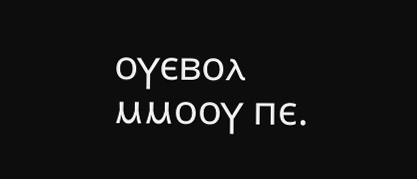ⲟⲩⲉⲃⲟⲗ ⲙⲙⲟⲟⲩ ⲡⲉ.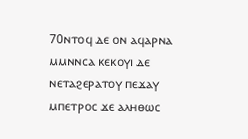70ⲛⲧⲟϥ ⲇⲉ ⲟⲛ ⲁϥⲁⲣⲛⲁ ⲙⲙⲛⲛⲥⲁ ⲕⲉⲕⲟⲩⲓ ⲇⲉ ⲛⲉⲧⲁϩⲉⲣⲁⲧⲟⲩ ⲡⲉϫⲁⲩ ⲙⲡⲉⲧⲣⲟⲥ ϫⲉ ⲁⲗⲏⲑⲱⲥ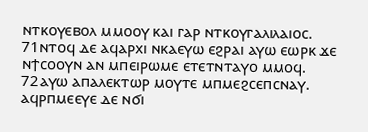ⲛⲧⲕⲟⲩⲉⲃⲟⲗ ⲙⲙⲟⲟⲩ ⲕⲁⲓ ⲅⲁⲣ ⲛⲧⲕⲟⲩⲅⲁⲗⲓⲗⲁⲓⲟⲥ. 71ⲛⲧⲟϥ ⲇⲉ ⲁϥⲁⲣⲭⲓ ⲛⲕⲁⲉⲩⲱ ⲉϩⲣⲁⲓ ⲁⲩⲱ ⲉⲱⲣⲕ ϫⲉ ⲛϯⲥⲟⲟⲩⲛ ⲁⲛ ⲙⲡⲉⲓⲣⲱⲙⲉ ⲉⲧⲉⲧⲛⲧⲁⲩⲟ ⲙⲙⲟϥ. 72ⲁⲩⲱ ⲁⲡⲁⲗⲉⲕⲧⲱⲣ ⲙⲟⲩⲧⲉ ⲙⲡⲙⲉϩⲥⲉⲡⲥⲛⲁⲩ. ⲁϥⲣⲡⲙⲉⲉⲩⲉ ⲇⲉ ⲛϭⲓ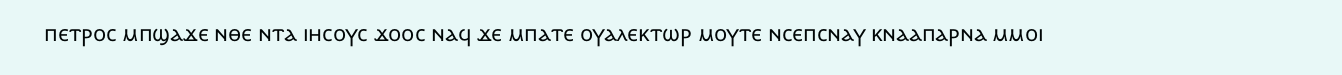ⲡⲉⲧⲣⲟⲥ ⲙⲡϣⲁϫⲉ ⲛⲑⲉ ⲛⲧⲁ ⲓⲏⲥⲟⲩⲥ ϫⲟⲟⲥ ⲛⲁϥ ϫⲉ ⲙⲡⲁⲧⲉ ⲟⲩⲁⲗⲉⲕⲧⲱⲣ ⲙⲟⲩⲧⲉ ⲛⲥⲉⲡⲥⲛⲁⲩ ⲕⲛⲁⲁⲡⲁⲣⲛⲁ ⲙⲙⲟⲓ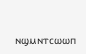ⲛϣⲙⲛⲧⲥⲱⲱⲡ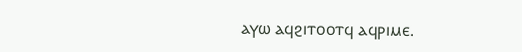ⲁⲩⲱ ⲁϥϩⲓⲧⲟⲟⲧϥ ⲁϥⲣⲓⲙⲉ.